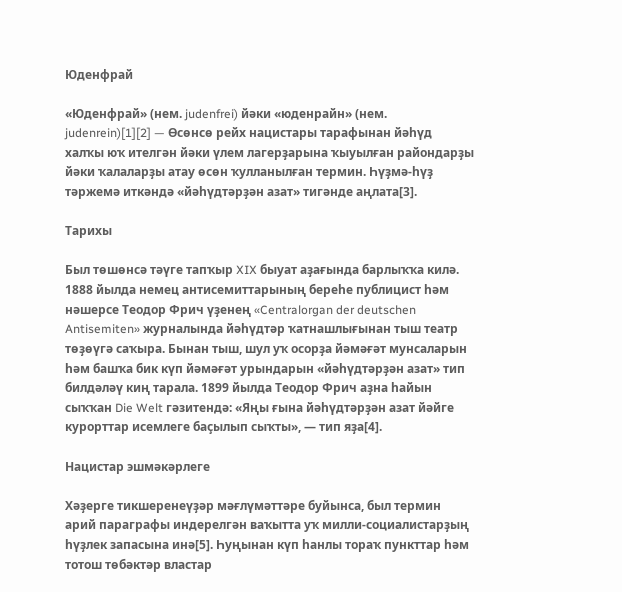Юденфрай

«Юденфрай» (нем. judenfrei) йәки «юденрайн» (нем. judenrein)[1][2] — Өсөнсө рейх нацистары тарафынан йәһүд халҡы юҡ ителгән йәки үлем лагерҙарына ҡыуылған райондарҙы йәки ҡалаларҙы атау өсөн ҡулланылған термин. Һүҙмә-һүҙ тәржемә иткәндә «йәһүдтәрҙән азат» тигәнде аңлата[3].

Тарихы

Был төшөнсә тәүге тапҡыр XIX быуат аҙағында барлыҡҡа килә. 1888 йылда немец антисемиттарының береһе публицист һәм нәшерсе Теодор Фрич үҙенең «Centralorgan der deutschen Antisemiten» журналында йәһүдтәр ҡатнашлығынан тыш театр төҙөүгә саҡыра. Бынан тыш, шул уҡ осорҙа йәмәғәт мунсаларын һәм башҡа бик күп йәмәғәт урындарын «йәһүдтәрҙән азат» тип билдәләү киң тарала. 1899 йылда Теодор Фрич аҙна һайын сыҡҡан Die Welt гәзитендә: «Яңы ғына йәһүдтәрҙән азат йәйге курорттар исемлеге баҫылып сыҡты», — тип яҙа[4].

Нацистар эшмәкәрлеге

Хәҙерге тикшеренеүҙәр мәғлүмәттәре буйынса, был термин арий параграфы индерелгән ваҡытта уҡ милли-социалистарҙың һүҙлек запасына инә[5]. Һуңынан күп һанлы тораҡ пункттар һәм тотош төбәктәр властар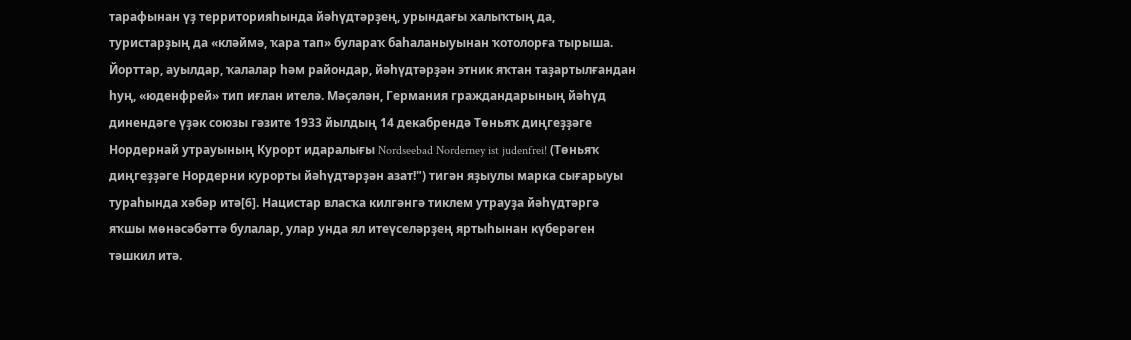тарафынан үҙ территорияһында йәһүдтәрҙең, урындағы халыҡтың да, туристарҙың да «кләймә, ҡара тап» булараҡ баһаланыуынан ҡотолорға тырыша. Йорттар, ауылдар, ҡалалар һәм райондар, йәһүдтәрҙән этник яҡтан таҙартылғандан һуң, «юденфрей» тип иғлан ителә. Мәҫәлән, Германия граждандарының йәһүд динендәге үҙәк союзы гәзите 1933 йылдың 14 декабрендә Төньяҡ диңгеҙҙәге Нордернай утрауының Курорт идаралығы Nordseebad Norderney ist judenfrei! (Төньяҡ диңгеҙҙәге Нордерни курорты йәһүдтәрҙән азат!") тигән яҙыулы марка сығарыуы тураһында хәбәр итә[6]. Нацистар власҡа килгәнгә тиклем утрауҙа йәһүдтәргә яҡшы мөнәсәбәттә булалар, улар унда ял итеүселәрҙең яртыһынан күберәген тәшкил итә.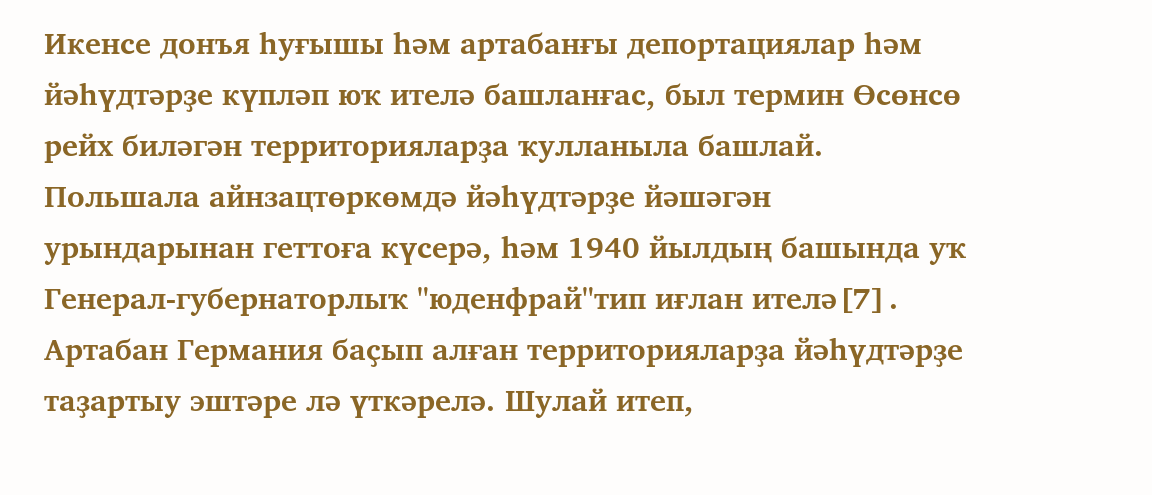Икенсе донъя һуғышы һәм артабанғы депортациялар һәм йәһүдтәрҙе күпләп юҡ ителә башланғас, был термин Өсөнсө рейх биләгән территорияларҙа ҡулланыла башлай. Польшала айнзацтөркөмдә йәһүдтәрҙе йәшәгән урындарынан геттоға күсерә, һәм 1940 йылдың башында уҡ Генерал-губернаторлыҡ "юденфрай"тип иғлан ителә[7]. Артабан Германия баҫып алған территорияларҙа йәһүдтәрҙе таҙартыу эштәре лә үткәрелә. Шулай итеп,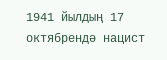1941 йылдың 17 октябрендә нацист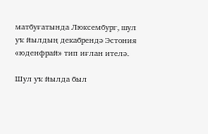матбуғатында Люксембург, шул уҡ йылдың декабрендә Эстония «юденфрай» тип иғлан ителә.

Шул уҡ йылда был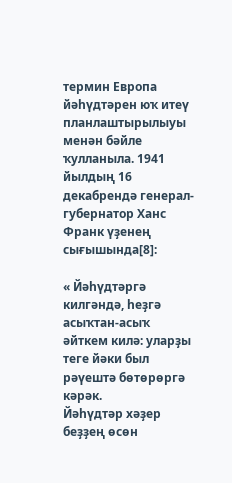термин Европа йәһүдтәрен юҡ итеү планлаштырылыуы менән бәйле ҡулланыла. 1941 йылдың 16 декабрендә генерал-губернатор Ханс Франк үҙенең сығышында[8]:

« Йәһүдтәргә килгәндә, һеҙгә асыҡтан-асыҡ әйткем килә: уларҙы теге йәки был рәүештә бөтөрөргә кәрәк.
Йәһүдтәр хәҙер беҙҙең өсөн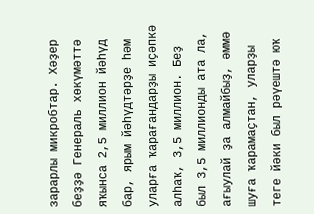зарарлы микробтар. Хәҙер беҙҙә Генераль хөкүмәттә яҡынса 2,5 миллион йәһүд бар, ярым йәһүдтәрҙе һәм уларға ҡарағандарҙы иҫәпкә алһаҡ, 3,5 миллион. Беҙ был 3,5 миллионды ата ла, ағыулай ҙа алмайбыҙ, әммә шуға ҡарамаҫтан, уларҙы теге йәки был рәүештә юҡ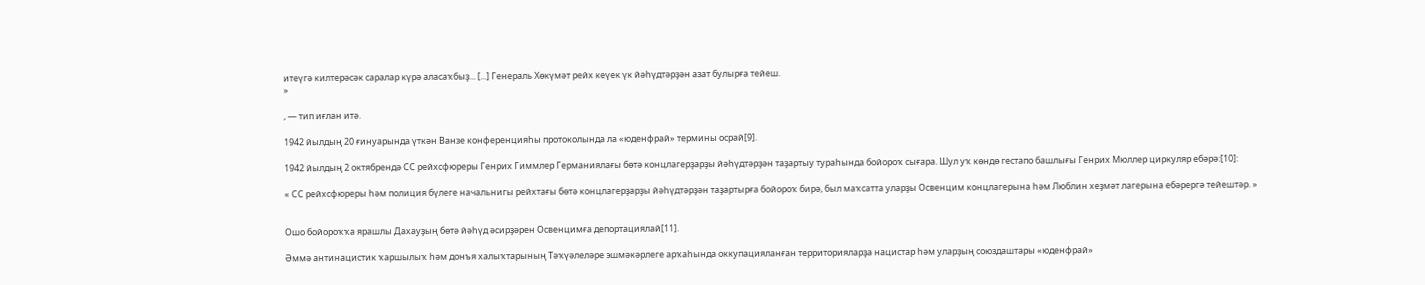итеүгә килтерәсәк саралар күрә аласаҡбыҙ... [...] Генераль Хөкүмәт рейх кеүек үк йәһүдтәрҙән азат булырға тейеш.
»

, — тип иғлан итә.

1942 йылдың 20 ғинуарында үткән Ванзе конференцияһы протоколында ла «юденфрай» термины осрай[9].

1942 йылдың 2 октябрендә СС рейхсфюреры Генрих Гиммлер Германиялағы бөтә концлагерҙарҙы йәһүдтәрҙән таҙартыу тураһында бойороҡ сығара. Шул уҡ көндө гестапо башлығы Генрих Мюллер циркуляр ебәрә:[10]:

« СС рейхсфюреры һәм полиция бүлеге начальнигы рейхтағы бөтә концлагерҙарҙы йәһүдтәрҙән таҙартырға бойороҡ бирә, был маҡсатта уларҙы Освенцим концлагерына һәм Люблин хеҙмәт лагерына ебәрергә тейештәр. »


Ошо бойороҡҡа ярашлы Дахауҙың бөтә йәһүд әсирҙәрен Освенцимға депортациялай[11].

Әммә антинацистик ҡаршылыҡ һәм донъя халыҡтарының Тәҡүәлеләре эшмәкәрлеге арҡаһында оккупацияланған территорияларҙа нацистар һәм уларҙың союздаштары «юденфрай»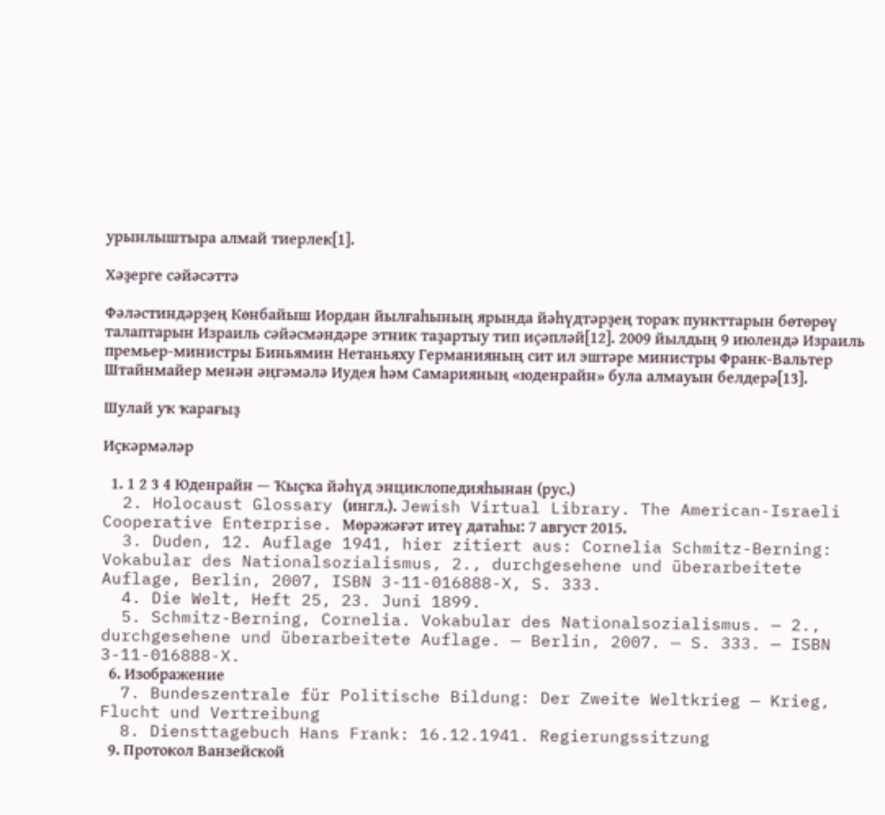урынлыштыра алмай тиерлек[1].

Хәҙерге сәйәсәттә

Фәләстиндәрҙең Көнбайыш Иордан йылғаһының ярында йәһүдтәрҙең тораҡ пункттарын бөтөрөү талаптарын Израиль сәйәсмәндәре этник таҙартыу тип иҫәпләй[12]. 2009 йылдың 9 июлендә Израиль премьер-министры Биньямин Нетаньяху Германияның сит ил эштәре министры Франк-Вальтер Штайнмайер менән әңгәмәлә Иудея һәм Самарияның «юденрайн» була алмауын белдерә[13].

Шулай уҡ ҡарағыҙ

Иҫкәрмәләр

  1. 1 2 3 4 Юденрайн — Ҡыҫҡа йәһүд энциклопедияһынан (рус.)
  2. Holocaust Glossary (ингл.). Jewish Virtual Library. The American-Israeli Cooperative Enterprise. Мөрәжәғәт итеү датаһы: 7 август 2015.
  3. Duden, 12. Auflage 1941, hier zitiert aus: Cornelia Schmitz-Berning: Vokabular des Nationalsozialismus, 2., durchgesehene und überarbeitete Auflage, Berlin, 2007, ISBN 3-11-016888-X, S. 333.
  4. Die Welt, Heft 25, 23. Juni 1899.
  5. Schmitz-Berning, Cornelia. Vokabular des Nationalsozialismus. — 2., durchgesehene und überarbeitete Auflage. — Berlin, 2007. — S. 333. — ISBN 3-11-016888-X.
  6. Изображение
  7. Bundeszentrale für Politische Bildung: Der Zweite Weltkrieg — Krieg, Flucht und Vertreibung
  8. Diensttagebuch Hans Frank: 16.12.1941. Regierungssitzung
  9. Протокол Ванзейской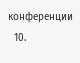конференции
  10.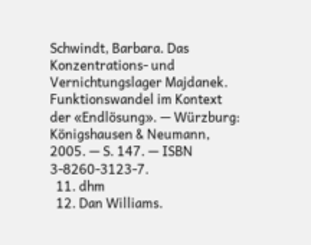Schwindt, Barbara. Das Konzentrations- und Vernichtungslager Majdanek. Funktionswandel im Kontext der «Endlösung». — Würzburg: Königshausen & Neumann, 2005. — S. 147. — ISBN 3-8260-3123-7.
  11. dhm
  12. Dan Williams.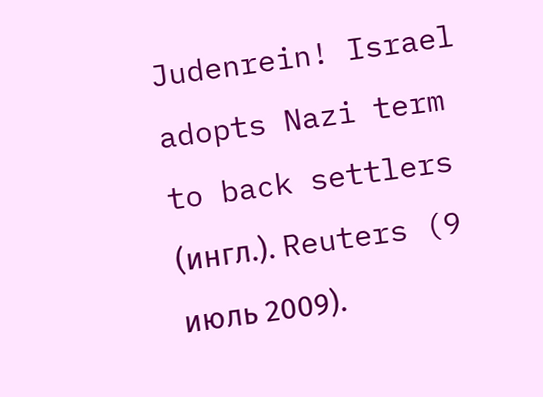Judenrein! Israel adopts Nazi term to back settlers (ингл.). Reuters (9 июль 2009).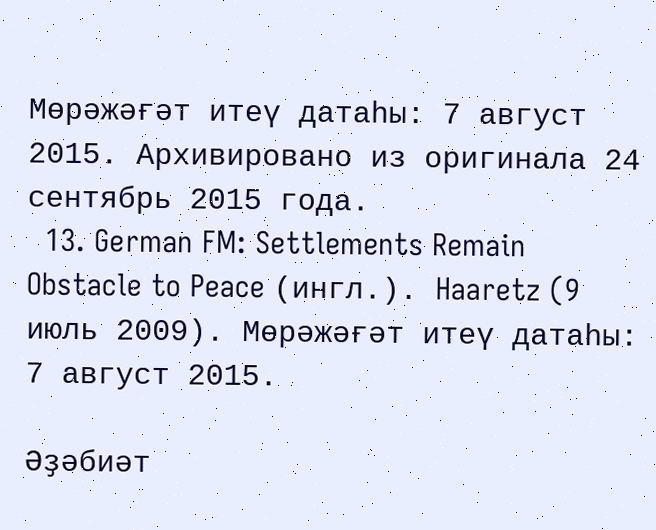Мөрәжәғәт итеү датаһы: 7 август 2015. Архивировано из оригинала 24 сентябрь 2015 года.
  13. German FM: Settlements Remain Obstacle to Peace (ингл.). Haaretz (9 июль 2009). Мөрәжәғәт итеү датаһы: 7 август 2015.

Әҙәбиәт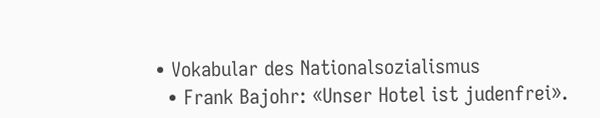• Vokabular des Nationalsozialismus
  • Frank Bajohr: «Unser Hotel ist judenfrei».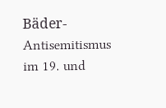Bäder-Antisemitismus im 19. und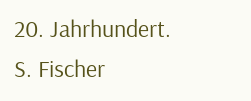20. Jahrhundert. S. Fischer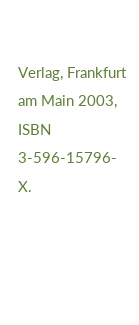Verlag, Frankfurt am Main 2003, ISBN 3-596-15796-X.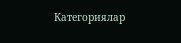Категориялар